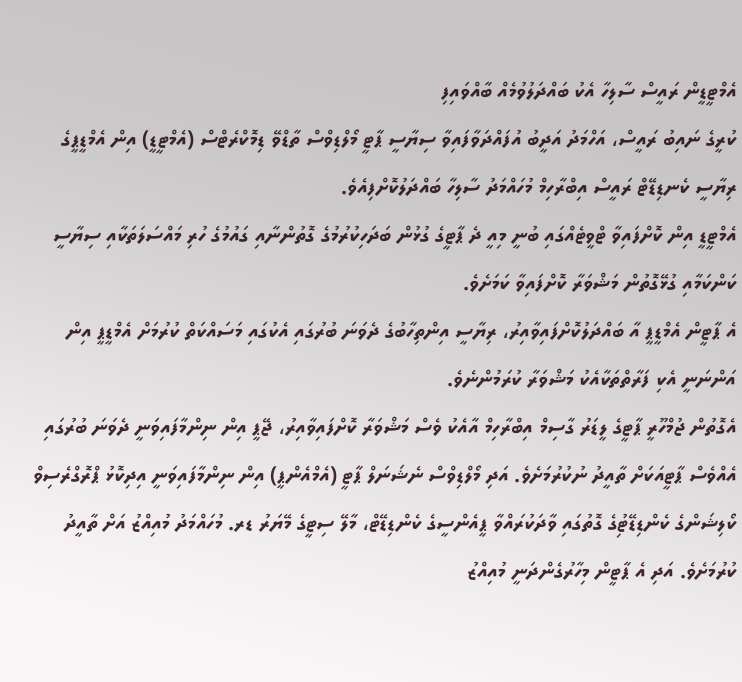އެމްޓީޑީން ރައީސް ސާލިހާ އެކު ބައްދަލުވުމެއް ބާއްވައިފި
ކުރީގެ ނައިބު ރައީސް، އަހްމަދު އަދީބު އުފައްދަވާފައިވާ ސިޔާސީ ޕާޓީ މޯލްޑިވްސް ތާޑްވޭ ޑިމޮކްރެޓްސް (އެމްޓީޑީ) އިން އެމްޑީޕީގެ ރިޔާސީ ކެނޑިޑޭޓް ރައީސް އިބްރާހިމް މުހައްމަދު ސާލިހާ ބައްދަލުކޮށްފިއެވެ.
އެމްޓީޑީ އިން ކޮށްފައިވާ ޓްވީޓެއްގައި ބުނީ މިއީ ދެ ޕާޓީގެ ގުޅުން ބަދަހިކުރުމުގެ ގޮތުންނާއި ގައުމުގެ ހުރި މައްސަލަތަކާއި ސިޔާސީ ކަންކަމާއި ގުޅޭގޮތުން މަޝްވަރާ ކޮށްފައިވާ ކަމަށެވެ.
އެ ޕާޓީން އެމްޑީޕީ އާ ބައްދަލުކޮށްފައިވާއިރު، ރިޔާސީ އިންތިހާބުގެ ދެވަނަ ބުރުގައި އެކުގައި މަސައްކަތް ކުރުމަށް އެމްޑީޕީ އިން އަންނަނީ އެކި ފަރާތްތަކާއެކު މަޝްވަރާ ކުރަމުންނެވެ.
އެގޮތުން ޖުމްހޫރީ ޕާޓީގެ ލީޑަރު ގާސިމް އިބްރާހިމް އާއެކު ވެސް މަޝްވަރާ ކޮށްފައިވާއިރު، ޖޭޕީ އިން ނިންމާފައިވަނީ ދެވަނަ ބުރުގައި އެއްވެސް ޕާޓީއަކަށް ތާއީދު ނުކުރުމަށެވެ. އަދި މޯލްޑިވްސް ނެޝަނަލް ޕާޓީ (އެމްއެންޕީ) އިން ނިންމާފައިވަނީ އިދިކޮޅު ޕްރޮގްރެސިވް ކޯލިޝަންގެ ކެންޑިޑޭޓިުގެ ގޮތުގައި ވާދަކުރައްވާ ޕީއެންސީގެ ކެންޑިޑޭޓް، މާލޭ ސިޓީގެ މޭޔަރު ޑރ. މުހައްމަދު މުއިއްޒު އަށް ތާއީދު ކުރުމަށެވެ. އަދި އެ ޕާޓީން މިހާރުގެންދަނީ މުއިއްޒު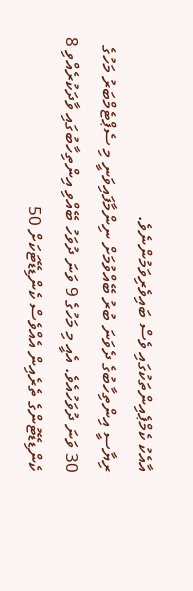އާއެކު ކެމްޕެއިންތަކުގައި ވެސް ބައިވެރިވަމުންނެވެ.
ރިޔާސީ އިންތިހާބުގެ ދެވަނަ ބުރު ބޭއްވުމަށް ނިންމާފައިވަނީ މި ސެޕްޓެމްބަރު މަހުގެ 30 ވަނަ ދުވަހުއެވެ. އެއީ މި މަހުގެ 9 ވަނަ ދުވަހު ބޭއްވި އިންތިހާބުގައި ވާދަކުރެއްވި 8 ކެންޑިޑޭޓުންގެ ތެރެއިން އެއްވެސް ކެންޑިޑޭޓަކަށް 50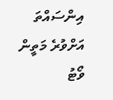އިންސައްތަ އަށްވުރެ މަތީން ވޯޓު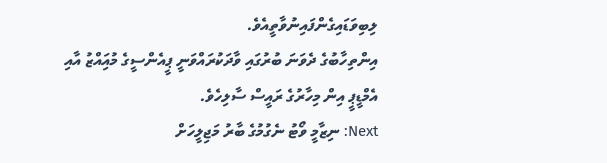ލިބިވަޑައިގެންފައިނުވާތީއެވެ.
އިންތިހާބުގެ ދެވަނަ ބުރުގައި ވާދަކުރައްވަނީ ޕީއެންސީގެ މުއިައްޒު އާއި އެމްޑީޕީ އިން މިހާރުގެ ރައީސް ސާލިހެވެ.
Next: ނިޒާމީ ވޯޓު ނެގުމުގެ ބާރު މަޖިލީހަށް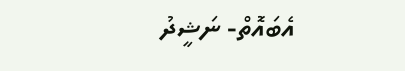އެބައޮތް- ނަޝީދު